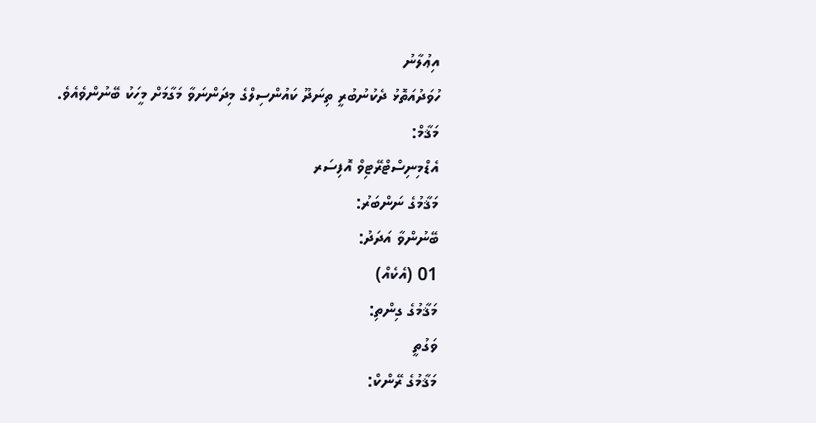އިޢުލާނު
ހުވަދުއަތޮޅު ދެކުނުބުރީ ތިނަދޫ ކައުންސިލްގެ މިދަންނަވާ މަގާމަށް މީހަކު ބޭނުންވެއެވެ.
މަޤާމް:
އެޑްމިނިސްޓްރޭޓިވް އޮފިސަރ
މަޤާމުގެ ނަންބަރު:
ބޭނުންވާ އަދަދު:
01 (އެކެއް)
މަޤާމުގެ ގިންތި:
ވަގުތީ
މަޤާމުގެ ރޭންކް: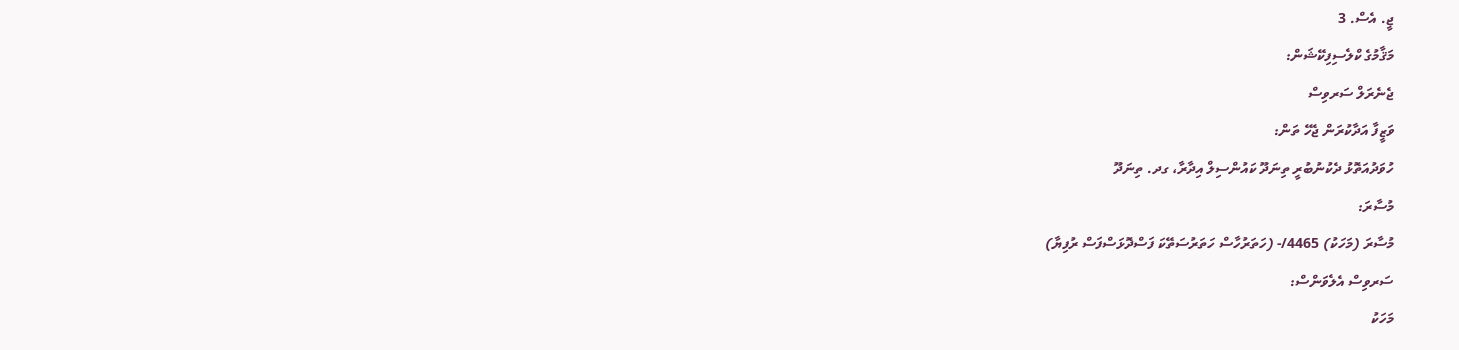ޖީ. އެސް. 3
މަޤާމުގެ ކްލެސިފިކޭޝަން:
ޖެނެރަލް ސަރވިސް
ވަޒީފާ އަދާކުރަން ޖެހޭ ތަން:
ހުވަދުއަތޮޅު ދެކުނުބުރީ ތިނަދޫ ކައުންސިލް އިދާރާ، ގދ. ތިނަދޫ
މުސާރަ:
މުސާރަ (މަހަކު) 4465/- (ހަތަރުހާސް ހަތަރުސަތޭކަ ފަސްދޮޅަސްފަސް ރުފިޔާ)
ސަރވިސް އެލެވަންސް:
މަހަކު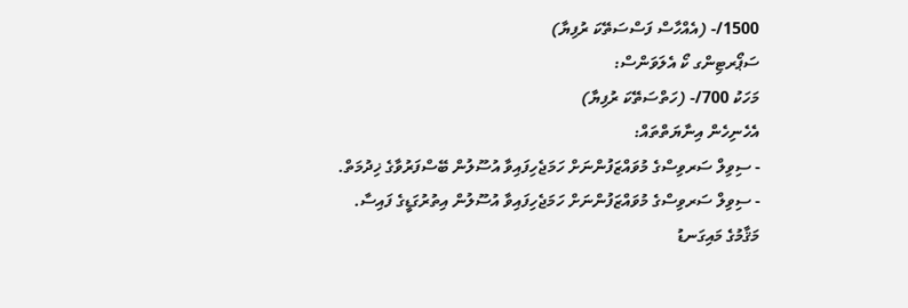1500/- (އެއްހާސް ފަސްސަތޭކަ ރުފިޔާ)
ސަޕޯރޓިންގ ކޯ އެލަވަންސް:
މަހަކު 700/- (ހަތްސަތޭކަ ރުފިޔާ)
އެހެނިހެން އިނާޔަތްތައް:
- ސިވިލް ސަރވިސްގެ މުވައްޒަފުންނަށް ހަމަޖެހިފައިވާ އުސޫލުން ބޭސްފަރުވާގެ ޚިދުމަތް.
- ސިވިލް ސަރވިސްގެ މުވައްޒަފުންނަށް ހަމަޖެހިފައިވާ އުސޫލުން އިތުރުގަޑީގެ ފައިސާ.
މަޤާމުގެ މައިގަނޑު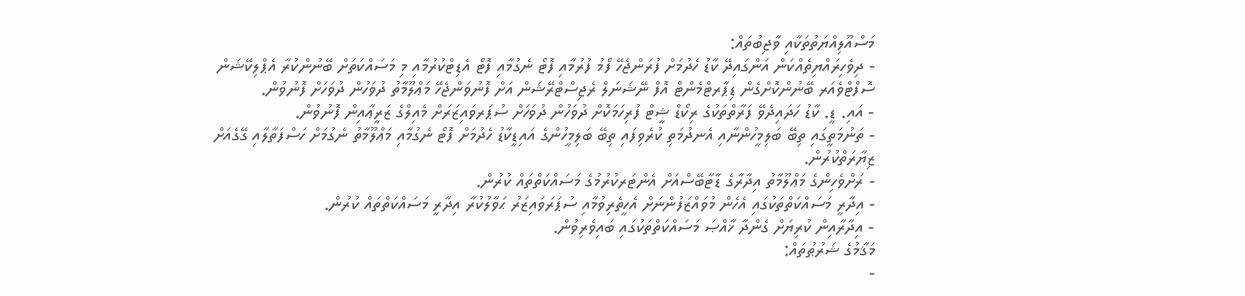މަސްއޫލިއްޔަތުތަކާއި ވާޖިބުތައް:
- ދިވެހިރައްޔިތެއްކަން އަންގައިދޭ ކާޑު ހެދުމަށް ފުރަންޖެހޭ ފޯމު ފުރުމާއި ފޮޓޯ ނެގުމާއި ފޮޓޯ އެޑިޓްކުރުމާއި މި މަސައްކަތަށް ބޭނުންކުރާ އެޕްލިކޭޝަން ސޮފްޓްވެއަރ ބޭނުންކޮށްގެން ޑިޕާރޓްމެންޓް އޮފް ނޭޝަނަލް ރެޖިސްޓްރޭޝަން އަށް ފޮނުވަންޖެހޭ މަޢްލޫމާތު ދުވަހުން ދުވަހަށް ފޮނުވުން.
- އައި. ޑީ. ކާޑު ހަދައިދެވޭ ފަރާތްތަކުގެ ރިކޯޑް ޝީޓް ފުރިހަމަކޮށް ދުވަހުން ދުވަހަށް ސުޕަރވައިޒަރަށް މެއިލްގެ ޒަރީޢާއިން ފޮނުވުން.
- ތަނުމަތީގައި ތިބޭ ބަލިމީހުންނާއި އެނދުމަތި ކުރެވިފައި ތިބޭ ބަލިމީހުންގެ އައިޑީކާޑު ހެދުމަށް ފޮޓޯ ނެގުމާއި މަޢްލޫމާތު ނެގުމަށް ހަސްފަތާލާއި ގޭގެއަށް ޒިޔާރަތްކުރުން.
- ރަށްވެހިންގެ މަޢްލޫމާތު އިދާރާގެ ޑާޓާބޭސްއަށް އެންޓަރކުރުމުގެ މަސައްކަތްތައް ކުރުން.
- އިދާރީ މަސައްކަތްތަކުގައި އެހެން މުވައްޒަފުންނަށް އެހީތެރިވުމާއި ސުޕަރަވައިޒަރު ޙަވާލުކުރާ އިދާރީ މަސައްކަތްތައް ކުރުން.
- އިދާރާއިން ކުރިޔަށް ގެންދާ ޚާއްޞަ މަސައްކަތްތަކުގައި ބައިވެރިވުން.
މަޤާމުގެ ޝަރުޠުތައް:
-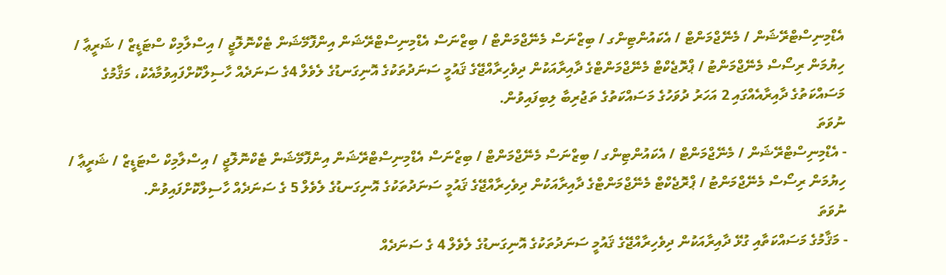އެޑްމިނިސްޓްރޭޝަން / މެނޭޖްމަންޓް / އެކައުންޓިންގ / ބިޒްނަސް މެނޭޖްމަންޓް / ބިޒްނަސް އެޑްމިނިސްޓްރޭޝަން އިންފޮމޭޝަން ޓެކްނޮލޮޖީ / އިސްލާމިކް ސްޓަޑީޒް / ޝަރީޢާ / ހިޔުމަން ރިސޯސް މެނޭޖްމަންޓު / ޕްރޮޖެކްޓް މެނޭޖްމަންޓްގެ ދާއިރާއަކުން ދިވެހިރާއްޖޭގެ ޤައުމީ ސަނަދުތަކުގެ އޮނިގަނޑުގެ ލެވެލް 4ގެ ސަނަދެއް ހާސިލްކޮށްފައިވުމާއެކު، މަޤާމުގެ މަސައްކަތުގެ ދާއިރާއެއްގައި 2 އަހަރު ދުވަހުގެ މަސައްކަތުގެ ތަޖުރިބާ ލިބިފައިވުން.
ނުވަތަ
- އެޑްމިނިސްޓްރޭޝަން / މެނޭޖްމަންޓް / އެކައުންޓިންގ / ބިޒްނަސް މެނޭޖްމަންޓް / ބިޒްނަސް އެޑްމިނިސްޓްރޭޝަން އިންފޮމޭޝަން ޓެކްނޮލޮޖީ / އިސްލާމިކް ސްޓަޑީޒް / ޝަރީޢާ / ހިޔުމަން ރިސޯސް މެނޭޖްމަންޓު / ޕްރޮޖެކްޓް މެނޭޖްމަންޓްގެ ދާއިރާއަކުން ދިވެހިރާއްޖޭގެ ޤައުމީ ސަނަދުތަކުގެ އޮނިގަނޑުގެ ލެވެލް 5 ގެ ސަނަދެއް ހާސިލްކޮށްފައިވުން.
ނުވަތަ
- މަޤާމުގެ މަސައްކަތާއި ގުޅޭ ދާއިރާއަކުން ދިވެހިރާއްޖޭގެ ޤައުމީ ސަނަދުތަކުގެ އޮނިގަނޑުގެ ލެވެލް 4 ގެ ސަނަދެއް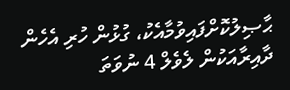ޙާޞިލުކޮށްފައިވުމާއެކު، ގުޅުން ހުރި އެހެން ދާއިރާއަކުން ލެވެލް 4 ނުވަތަ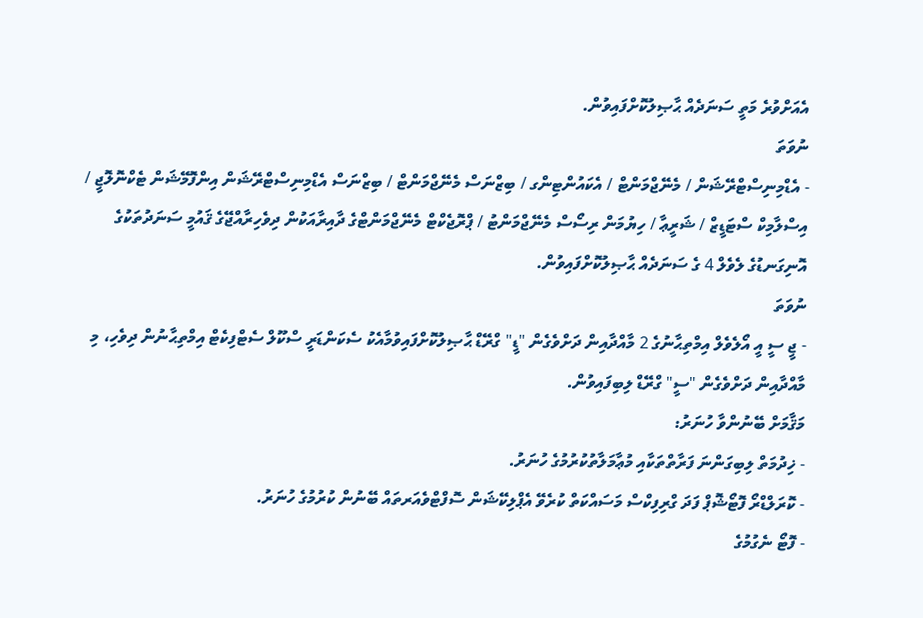އެއަށްވުރެ މަތީ ސަނަދެއް ޙާޞިލުކޮށްފައިވުން.
ނުވަތަ
- އެޑްމިނިސްޓްރޭޝަން / މެނޭޖްމަންޓް / އެކައުންޓިންގ / ބިޒްނަސް މެނޭޖްމަންޓް / ބިޒްނަސް އެޑްމިނިސްޓްރޭޝަން އިންފޮމޭޝަން ޓެކްނޮލޮޖީ / އިސްލާމިކް ސްޓަޑީޒް / ޝަރީޢާ / ހިޔުމަން ރިސޯސް މެނޭޖްމަންޓު / ޕްރޮޖެކްޓް މެނޭޖްމަންޓްގެ ދާއިރާއަކުން ދިވެހިރާއްޖޭގެ ޤައުމީ ސަނަދުތަކުގެ އޮނިގަނޑުގެ ލެވެލް 4 ގެ ސަނަދެއް ޙާޞިލުކޮށްފައިވުން.
ނުވަތަ
- ޖީ ސީ އީ އޯލެވެލް އިމްތިޙާނުގެ 2 މާއްދާއިން ދަށްވެގެން "ޑީ" ގްރޭޑް ޙާޞިލުކޮށްފައިވުމާއެކު ސެކަންޑަރީ ސްކޫލް ސެޓްފިކެޓް އިމްތިޙާނުން ދިވެހި، މި މާއްދާއިން ދަށްވެގެން "ސީ" ގްރޭޑް ލިބިފައިވުން.
މަޤާމަށް ބޭނުންވާ ހުނަރު:
- ޚިދުމަތް ލިބިގަންނަ ފަރާތްތަކާއި މުޢާމަލާތުކުރުމުގެ ހުނަރު.
- ކޮރަލްޑްރޯ ފޮޓޯޝޮޕް ފަދަ ގްރިފިކްސް މަސައްކަތް ކުރެވޭ އެޕްލިކޭޝަން ސޮފްޓްވެއަރތައް ބޭނުން ކުރުމުގެ ހުނަރު.
- ފޮޓޯ ނެގުމުގެ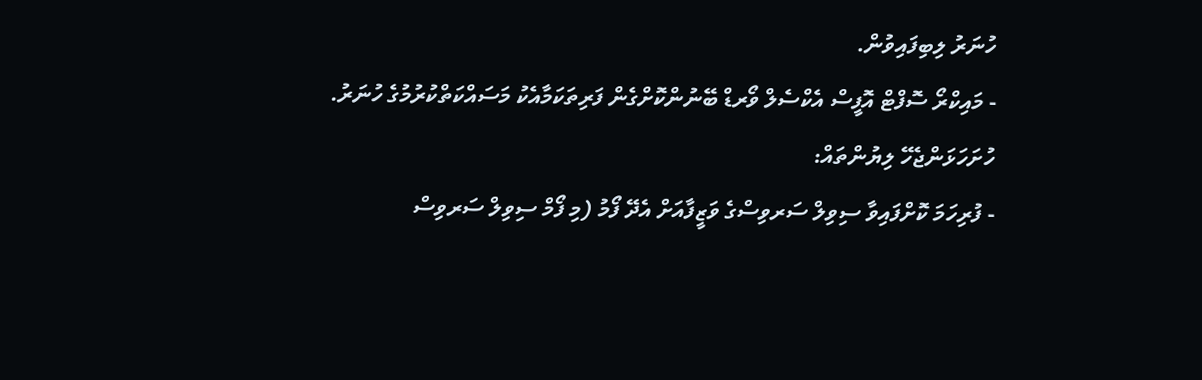ހުނަރު ލިބިފައިވުން.
- މައިކްރޯ ސޮފްޓް އޮފީސް އެކްސެލް ވޯރޑް ބޭނުންކޮށްގެން ފަރިތަކަމާއެކު މަސައްކަތްކުރުމުގެ ހުނަރު.
ހުށަހަޅަންޖެހޭ ލިޔުންތައް:
- ފުރިހަމަ ކޮށްފައިވާ ސިވިލް ސަރވިސްގެ ވަޒީފާއަށް އެދޭ ފޯމު (މި ފޯމް ސިވިލް ސަރވިސް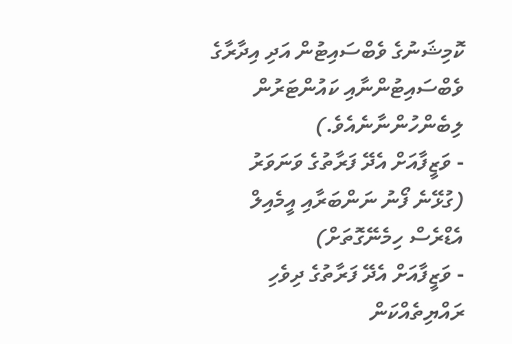ކޮމިޝަނުގެ ވެބްސައިޓުން އަދި އިދާރާގެ ވެބްސައިޓުންނާއި ކައުންޓަރުން ލިބެންހުންނާނެއެވެ.)
- ވަޒީފާއަށް އެދޭ ފަރާތުގެ ވަނަވަރު (ގުޅޭނެ ފޯނު ނަންބަރާއި އީމެއިލް އެޑްރެސް ހިމެނޭގޮތަށް)
- ވަޒީފާއަށް އެދޭ ފަރާތުގެ ދިވެހި ރައްޔިތެއްކަން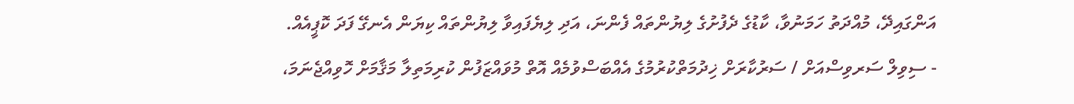އަންގައިދޭ، މުއްދަތު ހަމަނުވާ، ކާޑުގެ ދެފުށުގެ ލިޔުންތައް ފެންނަ، އަދި ލިޔެފައިވާ ލިޔުންތައް ކިޔަން އެނގޭ ފަދަ ކޮޕީއެއް.
- ސިވިލް ސަރވިސްއަށް / ސަރުކާރަށް ޚިދުމަތްކުރުމުގެ އެއްބަސްވުމެއް އޮތް މުވައްޒަފުން ކުރިމަތިލާ މަޤާމަށް ހޮވިއްޖެނަމަ،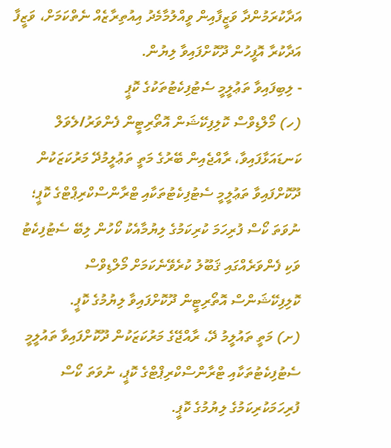އަދާކުރަމުންދާ ވަޒީފާއިން ވީއްލުމާމެދު އިއުތިރާޒެއް ނެތްކަމަށް، ވަޒީފާ އަދާކުރާ އޮފީހުން ދޫކޮށްފައިވާ ލިޔުން.
- ލިބިފައިވާ ތަޢުލީމީ ސެޓުފިކެޓުތަކުގެ ކޮޕީ
(ހ) މޯލްޑިވްސް ކޮލިފިކޭޝަން އޮތޯރިޓީން ފެންވަރު/ލެވަލް ކަނޑައަޅާފައިވާ، ރާއްޖެއިން ބޭރުގެ މަތީ ތަޢުލީމުދޭ މަރުކަޒަކުން ދޫކޮށްފައިވާ ތަޢުލީމީ ސެޓުފިކެޓުތަކާއި ޓްރާންސްކްރިޕްޓްގެ ކޮޕީ؛ ނުވަތަ ކޯސް ފުރިހަމަ ކުރިކަމުގެ ލިޔުމާއެކު ކޯހުން ލިބޭ ސެޓުފިކެޓު ވަކި ފެންވަރެއްގައި ޤަބޫލު ކުރެވޭނެކަމަށް މޯލްޑިވްސް ކޮލިފިކޭޝަންސް އޮތޯރިޓީން ދޫކޮށްފައިވާ ލިޔުމުގެ ކޮޕީ.
(ށ) މަތީ ތައުލީމު ދޭ، ރާއްޖޭގެ މަރުކަޒަކުން ދޫކޮށްފައިވާ ތައުލީމީ ސެޓުފިކެޓުތަކާއި ޓްރާންސްކްރިޕްޓްގެ ކޮޕީ، ނުވަތަ ކޯސް ފުރިހަމަކުރިކަމުގެ ލިޔުމުގެ ކޮޕީ.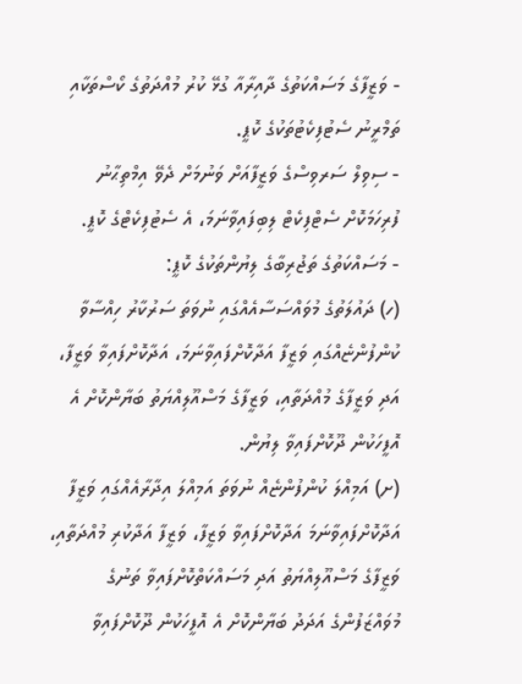- ވަޒީފާގެ މަސައްކަތުގެ ދާއިރާއާ ގުޅޭ ކުރު މުއްދަތުގެ ކޯސްތަކާއި ތަމްރީނު ސެޓުފިކެޓުތަކުގެ ކޮޕީ.
- ސިވިލް ސަރވިސްގެ ވަޒީފާއަށް ވަނުމަށް ދެވޭ އިމްތިޙާނު ފުރިހަމަކޮށް ސެޓްފިކެޓް ލިބިފައިވާނަމަ، އެ ސެޓުފިކެޓްގެ ކޮޕީ.
- މަސައްކަތުގެ ތަޖުރިބާގެ ލިޔުންތަކުގެ ކޮޕީ:
(ހ) ދައުލަތުގެ މުވައްސަސާއެއްގައި ނުވަތަ ސަރުކާރު ހިއްސާވާ ކުންފުންޏެއްގައި ވަޒީފާ އަދާކޮށްފައިވާނަމަ، އަދާކޮށްފައިވާ ވަޒީފާ، އަދި ވަޒީފާގެ މުއްދަތާއި، ވަޒީފާގެ މަސްއޫލިއްޔަތު ބަޔާންކޮށް އެ އޮފީހަކުން ދޫކޮށްފައިވާ ލިޔުން.
(ށ) އަމިއްލަ ކުންފުންޏެއް ނުވަތަ އަމިއްލަ އިދާރާއެއްގައި ވަޒީފާ އަދާކޮށްފައިވާނަމަ އަދާކޮށްފައިވާ ވަޒީފާ، ވަޒީފާ އަދާކުރި މުއްދަތާއި، ވަޒީފާގެ މަސްއޫލިއްޔަތު އަދި މަސައްކަތްކޮށްފައިވާ ތަނުގެ މުވައްޒަފުންގެ އަދަދު ބަޔާންކޮށް އެ އޮފީހަކުން ދޫކޮށްފައިވާ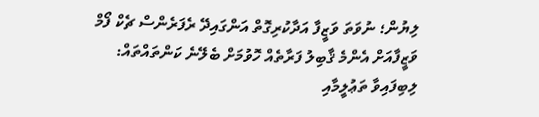ލިޔުން؛ ނުވަތަ ވަޒީފާ އަދާކުރިގޮތް އަންގައިދޭ ރެފަރެންސް ޗެކް ފޯމް
ވަޒީފާއަށް އެންމެ ޤާބިލު ފަރާތެއް ހޮވުމަށް ބެލޭނެ ކަންތައްތައް:
ލިބިފައިވާ ތަޢުލީމާއި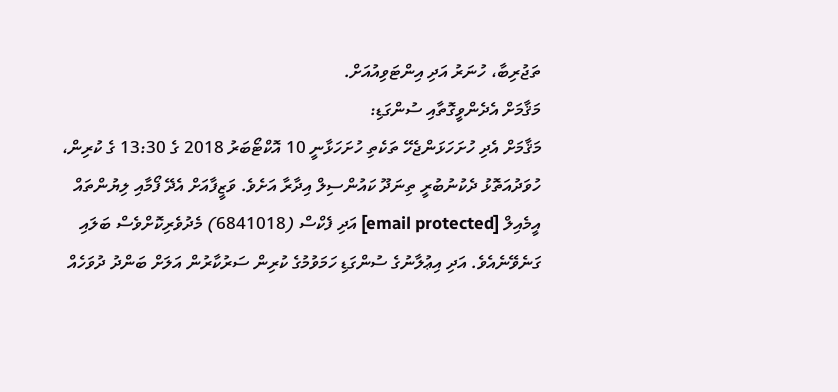ތަޖުރިބާ، ހުނަރު އަދި އިންޓަވިއުއަށް.
މަޤާމަށް އެދެންވީގޮތާއި ސުންގަޑި:
މަޤާމަށް އެދި ހުށަހަޅަންޖެހޭ ތަކެތި ހުށަހަޅާނީ 10 އޮކްޓޯބަރު 2018 ގެ 13:30 ގެ ކުރިން، ހުވަދުއަތޮޅު ދެކުނުބުރީ ތިނަދޫ ކައުންސިލް އިދާރާ އަށެވެ. ވަޒީފާއަށް އެދޭ ފޯމާއި ލިޔުންތައް އީމެއިލް [email protected] އަދި ފެކްސް (6841018) މެދުވެރިކޮށްވެސް ބަލައި ގަނެވޭނެއެވެ. އަދި އިޢުލާނުގެ ސުންގަޑި ހަމަވުމުގެ ކުރިން ސަރުކާރުން އަލަށް ބަންދު ދުވަހެއް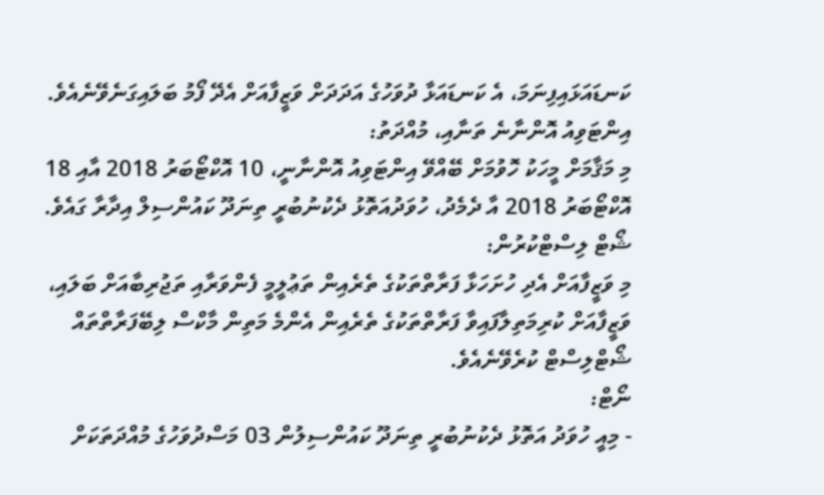ކަނޑައަޅައިފިނަމަ، އެ ކަނޑައަޅާ ދުވަހުގެ އަދަދަށް ވަޒީފާއަށް އެދޭ ފޯމު ބަލައިގަނެވޭނެއެވެ.
އިންޓަވިއު އޮންނާނެ ތަނާއި، މުއްދަތު:
މި މަޤާމަށް މީހަކު ހޮވުމަށް ބޭއްވޭ އިންޓަވިއު އޮންނާނީ، 10 އޮކްޓޯބަރު 2018 އާއި 18 އޮކްޓޯބަރު 2018 އާ ދެމެދު، ހުވަދުއަތޮޅު ދެކުނުބުރީ ތިނަދޫ ކައުންސިލް އިދާރާ ގައެވެ.
ޝޯޓް ލިސްޓްކުރުން:
މި ވަޒީފާއަށް އެދި ހުށަހަޅާ ފަރާތްތަކުގެ ތެރެއިން ތަޢުލީމީ ފެންވަރާއި ތަޖުރިބާއަށް ބަލައި، ވަޒީފާއަށް ކުރިމަތިލާފައިވާ ފަރާތްތަކުގެ ތެރެއިން އެންމެ މަތިން މާކްސް ލިބޭފަރާތްތައް ޝޯޓްލިސްޓް ކުރެވޭނެއެވެ.
ނޯޓް:
- މިއީ ހުވަދު އަތޮޅު ދެކުނުބުރީ ތިނަދޫ ކައުންސިލުން 03 މަސްދުވަހުގެ މުއްދަތަކަށް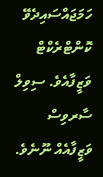ހަމަޖައްސައިދެވޭ ކޮންޓްރެކްޓް ވަޒީފާއެވެ. ސިވިލް ސާރވިސް ވަޒީފާއެއް ނޫނެވެ.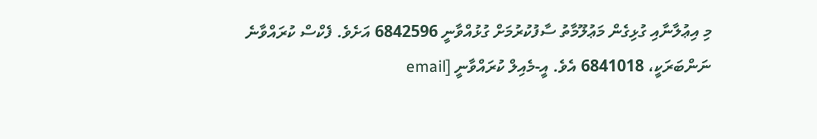މި އިޢުލާނާއި ގުޅިގެން މަޢުލޫމާތު ސާފުކުރުމަށް ގުޅުއްވާނީ 6842596 އަށެވެ. ފެކްސް ކުރައްވާނެ ނަންބަރަކީ، 6841018 އެވެ. އީ-މެއިލް ކުރައްވާނީ [email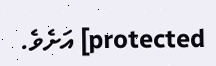protected] އަށެވެ.